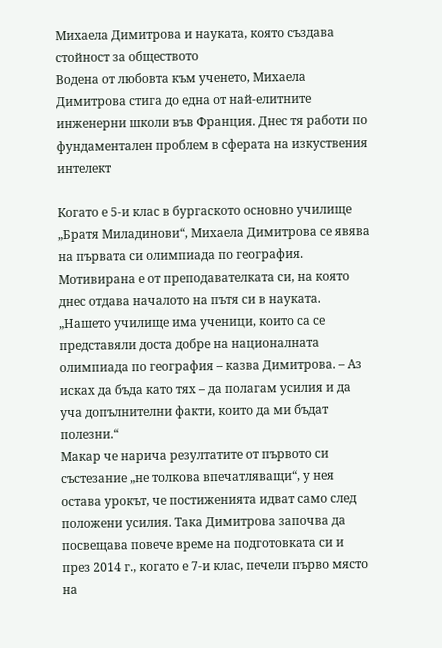Михаела Димитрова и науката, която създава стойност за обществото
Водена от любовта към ученето, Михаела Димитрова стига до една от най-елитните инженерни школи във Франция. Днес тя работи по фундаментален проблем в сферата на изкуствения интелект

Когато е 5-и клас в бургаското основно училище „Братя Миладинови“, Михаела Димитрова се явява на първата си олимпиада по география. Мотивирана е от преподавателката си, на която днес отдава началото на пътя си в науката. „Нашето училище има ученици, които са се представяли доста добре на националната олимпиада по география – казва Димитрова. – Аз исках да бъда като тях – да полагам усилия и да уча допълнителни факти, които да ми бъдат полезни.“
Макар че нарича резултатите от първото си състезание „не толкова впечатляващи“, у нея остава урокът, че постиженията идват само след положени усилия. Така Димитрова започва да посвещава повече време на подготовката си и през 2014 г., когато е 7-и клас, печели първо място на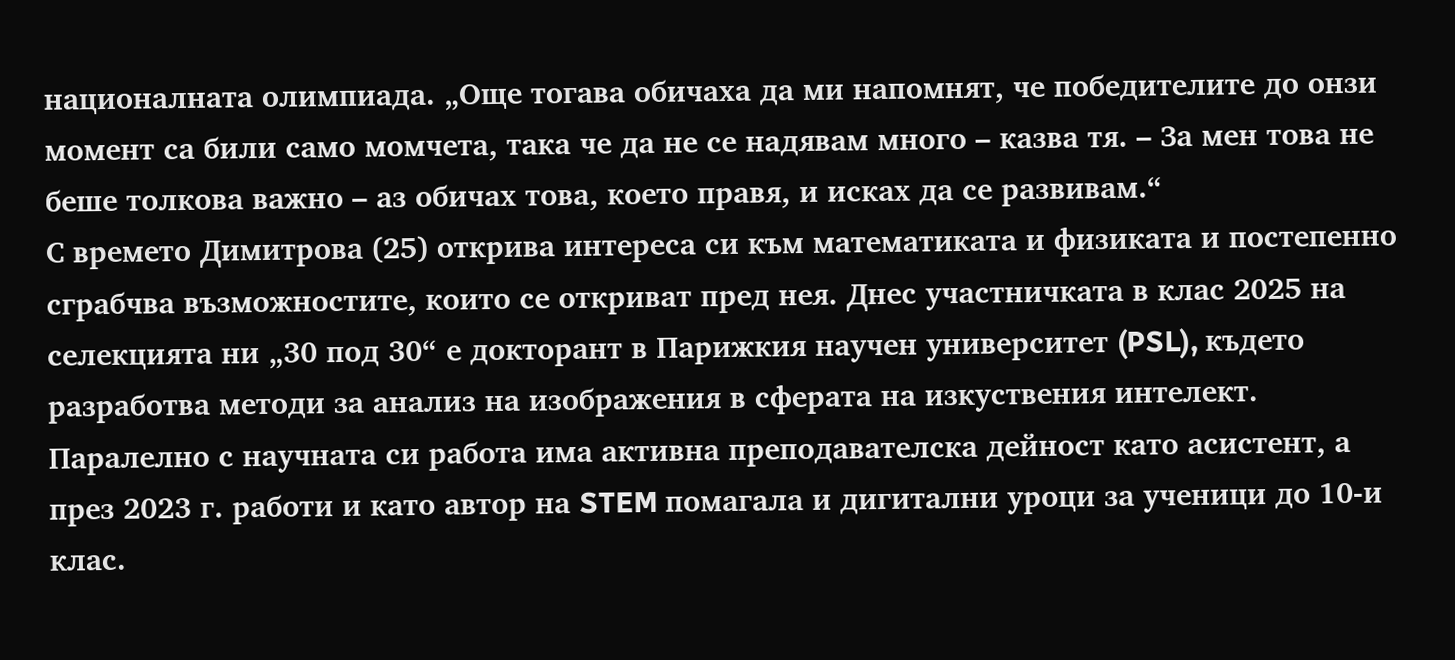националната олимпиада. „Още тогава обичаха да ми напомнят, че победителите до онзи момент са били само момчета, така че да не се надявам много – казва тя. – За мен това не беше толкова важно – аз обичах това, което правя, и исках да се развивам.“
С времето Димитрова (25) открива интереса си към математиката и физиката и постепенно сграбчва възможностите, които се откриват пред нея. Днес участничката в клас 2025 на селекцията ни „30 под 30“ е докторант в Парижкия научен университет (PSL), където разработва методи за анализ на изображения в сферата на изкуствения интелект. Паралелно с научната си работа има активна преподавателска дейност като асистент, а през 2023 г. работи и като автор на STEM помагала и дигитални уроци за ученици до 10-и клас.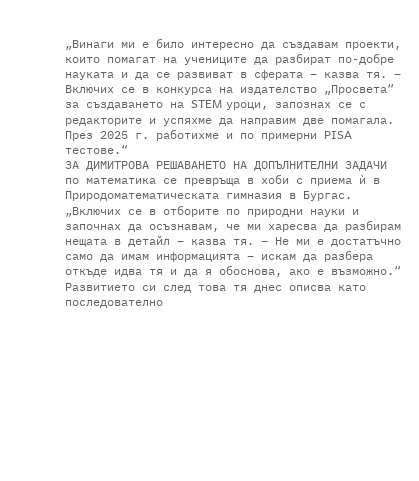„Винаги ми е било интересно да създавам проекти, които помагат на учениците да разбират по-добре науката и да се развиват в сферата – казва тя. – Включих се в конкурса на издателство „Просвета“ за създаването на STEM уроци, запознах се с редакторите и успяхме да направим две помагала. През 2025 г. работихме и по примерни PISA тестове.“
ЗА ДИМИТРОВА РЕШАВАНЕТО НА ДОПЪЛНИТЕЛНИ ЗАДАЧИ
по математика се превръща в хоби с приема ѝ в Природоматематическата гимназия в Бургас. „Включих се в отборите по природни науки и започнах да осъзнавам, че ми харесва да разбирам нещата в детайл – казва тя. – Не ми е достатъчно само да имам информацията – искам да разбера откъде идва тя и да я обоснова, ако е възможно.“
Развитието си след това тя днес описва като последователно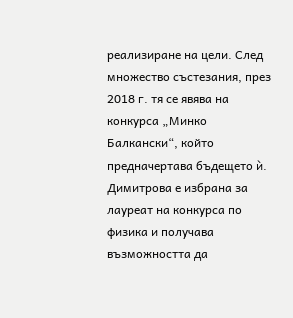реализиране на цели. След множество състезания, през 2018 г. тя се явява на конкурса „Минко Балкански“, който предначертава бъдещето ѝ. Димитрова е избрана за лауреат на конкурса по физика и получава възможността да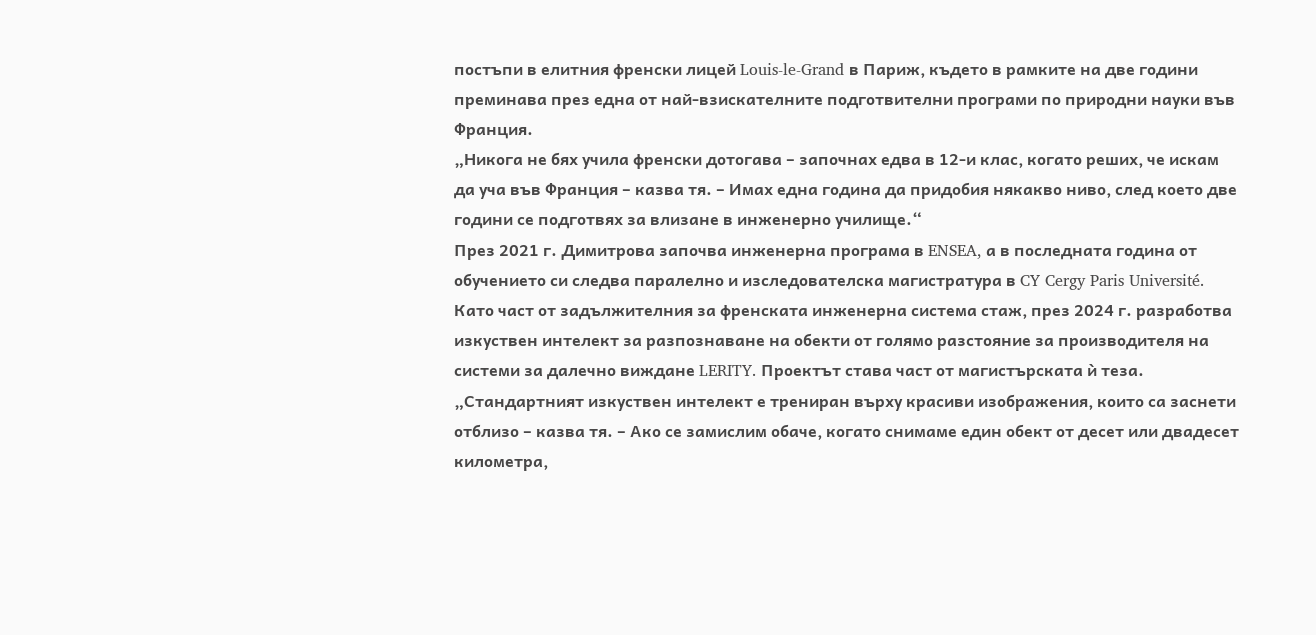постъпи в елитния френски лицей Louis-le-Grand в Париж, където в рамките на две години преминава през една от най-взискателните подготвителни програми по природни науки във Франция.
„Никога не бях учила френски дотогава – започнах едва в 12-и клас, когато реших, че искам да уча във Франция – казва тя. – Имах една година да придобия някакво ниво, след което две години се подготвях за влизане в инженерно училище.“
През 2021 г. Димитрова започва инженерна програма в ENSEA, а в последната година от обучението си следва паралелно и изследователска магистратура в CY Cergy Paris Université. Като част от задължителния за френската инженерна система стаж, през 2024 г. разработва изкуствен интелект за разпознаване на обекти от голямо разстояние за производителя на системи за далечно виждане LERITY. Проектът става част от магистърската ѝ теза.
„Стандартният изкуствен интелект е трениран върху красиви изображения, които са заснети отблизо – казва тя. – Ако се замислим обаче, когато снимаме един обект от десет или двадесет километра,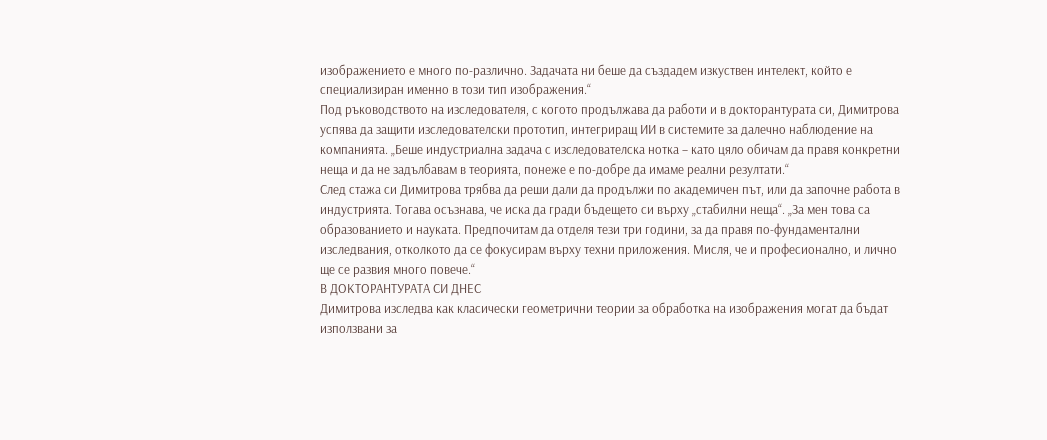изображението е много по-различно. Задачата ни беше да създадем изкуствен интелект, който е специализиран именно в този тип изображения.“
Под ръководството на изследователя, с когото продължава да работи и в докторантурата си, Димитрова успява да защити изследователски прототип, интегриращ ИИ в системите за далечно наблюдение на компанията. „Беше индустриална задача с изследователска нотка – като цяло обичам да правя конкретни неща и да не задълбавам в теорията, понеже е по-добре да имаме реални резултати.“
След стажа си Димитрова трябва да реши дали да продължи по академичен път, или да започне работа в индустрията. Тогава осъзнава, че иска да гради бъдещето си върху „стабилни неща“. „За мен това са образованието и науката. Предпочитам да отделя тези три години, за да правя по-фундаментални изследвания, отколкото да се фокусирам върху техни приложения. Мисля, че и професионално, и лично ще се развия много повече.“
В ДОКТОРАНТУРАТА СИ ДНЕС
Димитрова изследва как класически геометрични теории за обработка на изображения могат да бъдат използвани за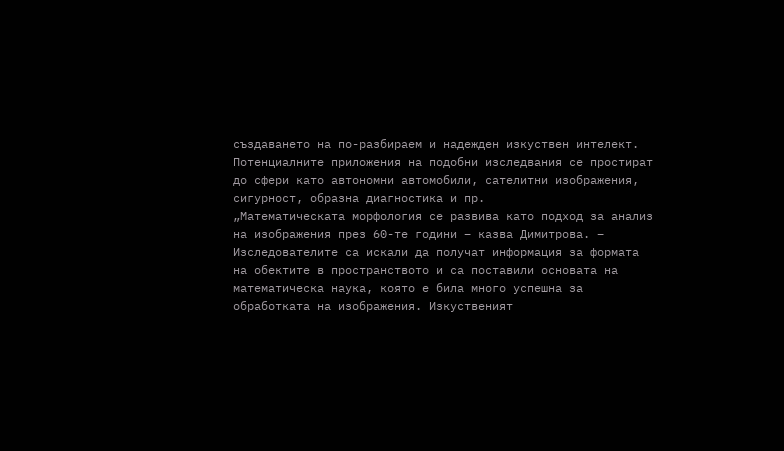създаването на по-разбираем и надежден изкуствен интелект. Потенциалните приложения на подобни изследвания се простират до сфери като автономни автомобили, сателитни изображения, сигурност, образна диагностика и пр.
„Математическата морфология се развива като подход за анализ на изображения през 60-те години – казва Димитрова. – Изследователите са искали да получат информация за формата на обектите в пространството и са поставили основата на математическа наука, която е била много успешна за обработката на изображения. Изкуственият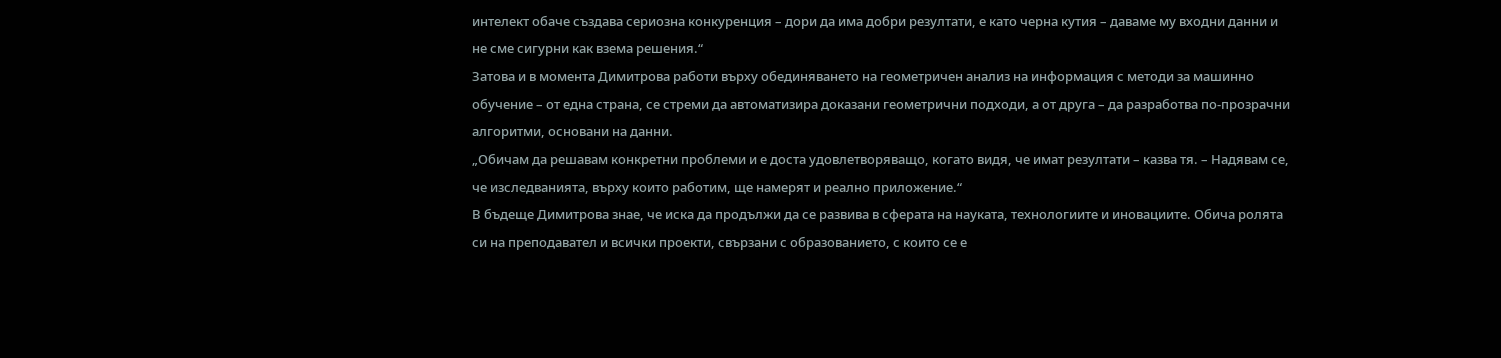интелект обаче създава сериозна конкуренция – дори да има добри резултати, е като черна кутия – даваме му входни данни и не сме сигурни как взема решения.“
Затова и в момента Димитрова работи върху обединяването на геометричен анализ на информация с методи за машинно обучение – от една страна, се стреми да автоматизира доказани геометрични подходи, а от друга – да разработва по-прозрачни алгоритми, основани на данни.
„Обичам да решавам конкретни проблеми и е доста удовлетворяващо, когато видя, че имат резултати – казва тя. – Надявам се, че изследванията, върху които работим, ще намерят и реално приложение.“
В бъдеще Димитрова знае, че иска да продължи да се развива в сферата на науката, технологиите и иновациите. Обича ролята си на преподавател и всички проекти, свързани с образованието, с които се е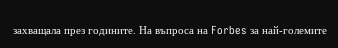захващала през годините. На въпроса на Forbes за най-големите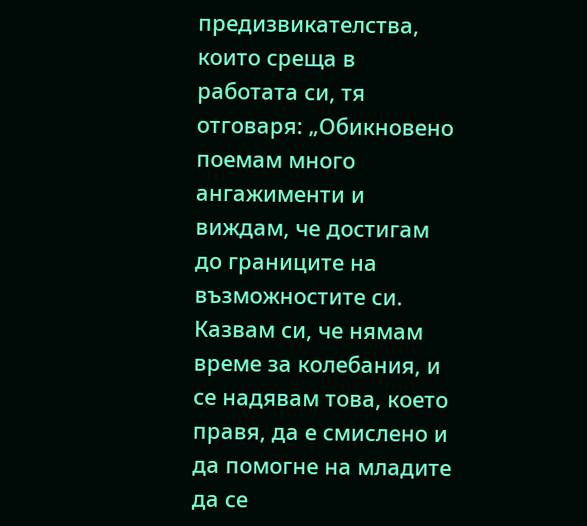предизвикателства, които среща в работата си, тя отговаря: „Обикновено поемам много ангажименти и виждам, че достигам до границите на възможностите си. Казвам си, че нямам време за колебания, и се надявам това, което правя, да е смислено и да помогне на младите да се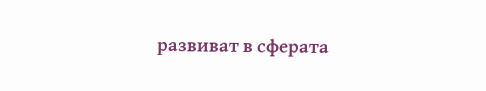развиват в сферата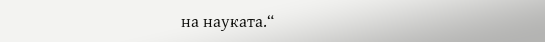на науката.“